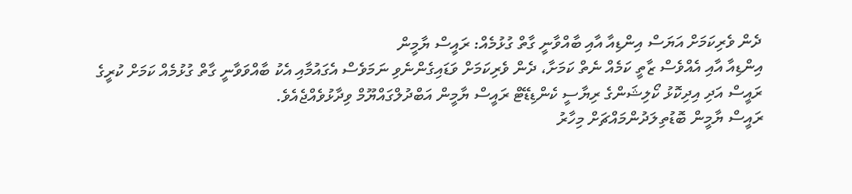ދެން ވެރިކަމަށް އަޔަސް އިންޑިއާ އާއި ބާއްވާނީ ގާތް ގުޅުމެއް: ރައީސް ޔާމީން
އިންޑިއާ އާއި އެއްވެސް ޒާތީ ކަމެއް ނެތް ކަމަށާ، ދެން ވެރިކަމަށް ވަޑައިގެންނެވި ނަމަވެސް އެގައުމާއި އެކު ބާއްވަވާނީ ގާތް ގުޅުމެއް ކަމަށް ކުރީގެ ރައީސް އަދި އިދިކޮޅު ކޯލިޝަންގެ ރިޔާސީ ކެންޑިޑޭޓް ރައީސް ޔާމީން އަބްދުލްގައްޔޫމް ވިދާޅުވެއްޖެއެވެ.
ރައީސް ޔާމީން ބޮޑުތިލަދުންމައްޗަށް މިހާރު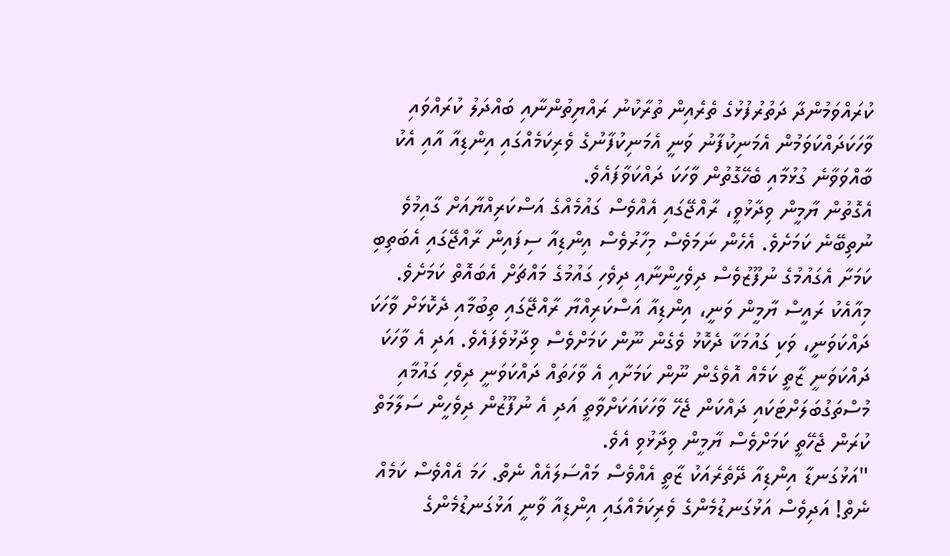ކުރައްވަމުންދާ ދަތުރުފުޅުގެ ތެރެއިން ތުރާކުނު ރައްޔިތުންނާއި ބައްދަލު ކުރައްވައި ވާހަކަދައްކަވަމުން އެމަނިކުފާނު ވަނީ އެމަނިކުފާނުގެ ވެރިކަމެއްގައި އިންޑިއާ އާއި އެކު ބާއްވަވާނެ ގުޅުމާއި ބެހޭގޮތުން ވާހަކަ ދައްކަވާފައެވެ.
އެގޮތުން ޔާމީން ވިދާޅުވީ، ރާއްޖޭގައި އެއްވެސް ގައުމެއްގެ އަސްކަރިއްޔާއަށް ގާއިމުވެ ނުތިބޭނެ ކަމަށެވެ. އެހެން ނަމަވެސް މިހާރުވެސް އިންޑިއާ ސިފައިން ރާއްޖޭގައި އެބަތިބި ކަމަށާ އެގައުމުގެ ނުފޫޒުވެސް ދިވެހީންނާއި ދިވެހި ގައުމުގެ މައްޗަށް އެބައޮތް ކަމަށެވެ.
މިއާއެކު ރައީސް ޔާމީން ވަނީ، އިންޑިއާ އަސްކަރިއްޔާ ރާއްޖޭގައި ތިބުމާއި ދެކޮޅަށް ވާހަކަ ދައްކަވަނީ، ވަކި ގައުމަކާ ދެކޮޅު ވެގެން ނޫން ކަމަށްވެސް ވިދާޅުވެފައެވެ. އަދި އެ ވާހަކަ ދައްކަވަނީ ޒާތީ ކަމެއް އޮވެގެން ނޫން ކަމަށާއި އެ ވާހަތައް ދައްކަވަނީ ދިވެހި ގައުމާއި މުސްތަގުބަލަށްޓަކައި ދައްކަން ޖެހޭ ވާހަކައަކަށްވާތީ އަދި އެ ނުފޫޒުން ދިވެހީން ސަލާމަތް ކުރަން ޖެހޭތީ ކަމަށްވެސް ޔާމީން ވިދާޅުވި އެވެ.
"އަޅުގަނޑާ އިންޑިއާ ދޭތެރެއަކު ޒާތީ އެއްވެސް މައްސަލައެއް ނެތް. ހަމަ އެއްވެސް ކަމެއް ނެތް! އަދިވެސް އަޅުގަނޑުމެންގެ ވެރިކަމެއްގައި އިންޑިއާ ވާނީ އަޅުގަނޑުމެންގެ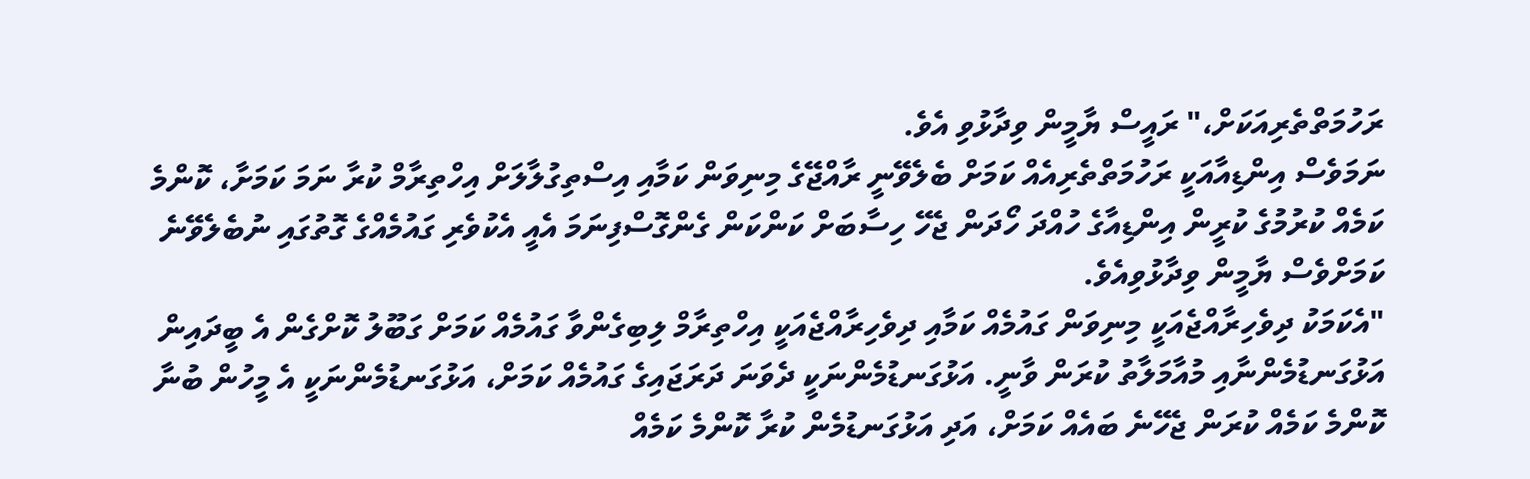ރަހުމަތްތެރިއަކަށް،" ރައީސް ޔާމީން ވިދާޅުވި އެވެ.
ނަމަވެސް އިންޑިއާއަކީ ރަހުމަތްތެރިއެއް ކަމަށް ބެލެވޭނީ ރާއްޖޭގެ މިނިވަން ކަމާއި އިސްތިގުލާލަށް އިހްތިރާމް ކުރާ ނަމަ ކަމަށާ، ކޮންމެ ކަމެއް ކުރުމުގެ ކުރީން އިންޑިއާގެ ހުއްދަ ހޯދަން ޖެހޭ ހިސާބަށް ކަންކަން ގެންގޮސްފިނަމަ އެއީ އެކުވެރި ގައުމެއްގެ ގޮތުގައި ނުބެލެވޭނެ ކަމަށްވެސް ޔާމީން ވިދާޅުވިއެވެ.
"އެކަމަކު ދިވެހިރާއްޖެއަކީ މިނިވަން ގައުމެއް ކަމާއި ދިވެހިރާއްޖެއަކީ އިހްތިރާމް ލިބިގެންވާ ގައުމެއް ކަމަށް ގަބޫލު ކޮށްގެން އެ ބީދައިން އަޅުގަނޑުމެންނާއި މުއާމަލާތު ކުރަން ވާނީ. އަޅުގަނޑުމެންނަކީ ދެވަނަ ދަރަޖައިގެ ގައުމެއް ކަމަށް، އަޅުގަނޑުމެންނަކީ އެ މީހުން ބުނާ ކޮންމެ ކަމެއް ކުރަން ޖެހޭނެ ބައެއް ކަމަށް، އަދި އަޅުގަނޑުމެން ކުރާ ކޮންމެ ކަމެއް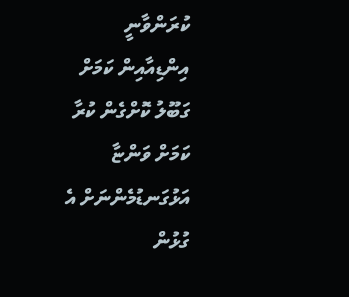ކުރަންވާނީ އިންޑިއާއިން ކަމަށް ގަބޫލު ކޮށްގެން ކުރާ ކަމަށް ވަންޏާ އަޅުގަނޑުމެންނަށް އެ ގުޅުން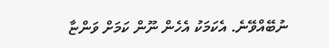ނުބޭއްވޭނެ. އެކަމަކު އެހެން ނޫން ކަމަށް ވަންޏާ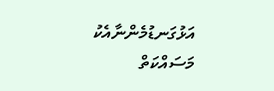އަޅުގަނޑުމެންނާއެކު މަސައްކަތް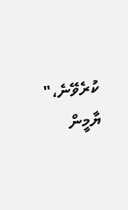ކުރެވޭނެ،" ޔާމީން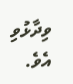ވިދާޅުވި އެވެ.